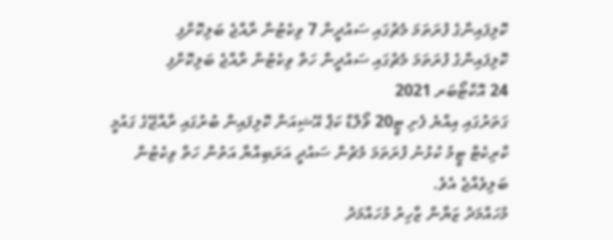ކޮލިފައިންގެ ފުރަތަމަ މެޗުގައި ސައުދީން 7 ވިކެޓުން ރާއްޖެ ބަލިކޮށްފި
ކޮލިފައިންގެ ފުރަތަމަ މެޗުގައި ސައުދީން ހަތް ވިކެޓުން ރާއްޖެ ބަލިކޮށްފި
24 އޮކްޓޯބަރ 2021
ގަތަރުގައި އިއްޔެ ފެށި ޓީ20 ވޯލްޑް ކަޕް އޭޝިއަން ކޮލިފައިން ބުރުގައި ރާއްޖޭގެ ގައުމީ ކްރިކެޓް ޓީމު ކުޅުނު ފުރަތަމަ މެޗުން ސައުދީ އަރަބިއްޔާ އަތުން ހަތް ވިކެޓުން ބަލިވެއްޖެ އެވެ.
މުހައްމަދު ޒަޔާން ޒާހިރު މުހައްމަދު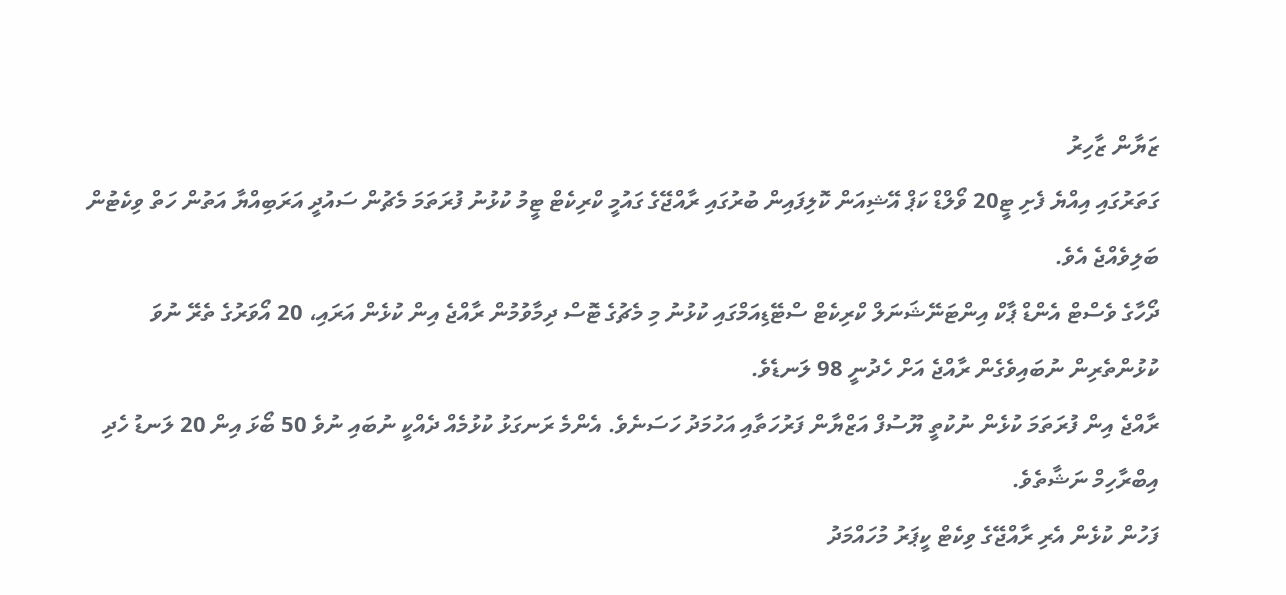ޒަޔާން ޒާހިރު
ގަތަރުގައި އިއްޔެ ފެށި ޓީ20 ވޯލްޑް ކަޕް އޭޝިއަން ކޮލިފައިން ބުރުގައި ރާއްޖޭގެ ގައުމީ ކްރިކެޓް ޓީމު ކުޅުނު ފުރަތަމަ މެޗުން ސައުދީ އަރަބިއްޔާ އަތުން ހަތް ވިކެޓުން ބަލިވެއްޖެ އެވެ.
ދޯހާގެ ވެސްޓް އެންޑް ޕާކް އިންޓަނޭޝަނަލް ކްރިކެޓް ސްޓޭޑިއަމްގައި ކުޅުނު މި މެޗުގެ ޓޮސް ދިމާވުމުން ރާއްޖެ އިން ކުޅެން އަރައި، 20 އޯވަރުގެ ތެރޭ ނުވަ ކުޅުންތެރިން ނުބައިވެގެން ރާއްޖެ އަށް ހެދުނީ 98 ލަނޑެވެ.
ރާއްޖެ އިން ފުރަތަމަ ކުޅެން ނުކުތީ ޔޫސުފް އަޒްޔާން ފަރުހަތާއި އަހުމަދު ހަސަނެވެ. އެންމެ ރަނގަޅު ކުޅުމެއް ދެއްކީ ނުބައި ނުވެ 50 ބޯޅަ އިން 20 ލަނޑު ހެދި އިބްރާހިމް ނަޝާތެވެ.
ފަހުން ކުޅެން އެރި ރާއްޖޭގެ ވިކެޓް ކީޕަރު މުހައްމަދު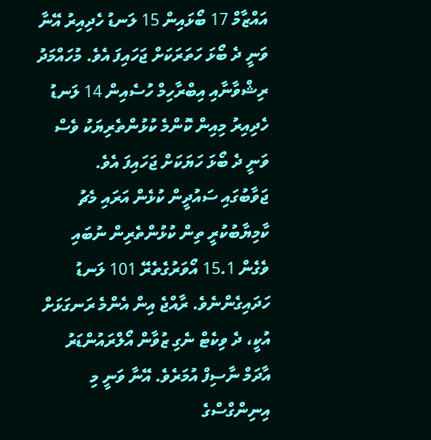އައްޒާމް 17 ބޯޅައިން 15 ލަނޑު ހެދިއިރު އޭނާ ވަނީ ދެ ބޯޅަ ހަތަރަކަށް ޖަހައިފަ އެވެ. މުހައްމަދު ރިޝްވާނާއި އިބްރާހިމް ހުސެއިން 14 ލަނޑު ހެދިއިރު މިއިން ކޮންމެ ކުޅުންތެރިޔަކު ވެސް ވަނީ ދެ ބޯޅަ ހަޔަކަށް ޖަހައިފަ އެވެ.
ޖަވާބުގައި ސައުދީން ކުޅެން އަރައި މެޗު ކާމިޔާބުކުރީ ތިން ކުޅުންތެރިން ނުބައި ވެގެން 15.1 އޯވަރުގެތެރޭ 101 ލަނޑު ހަދައިގެންނެވެ. ރާއްޖެ އިން އެންމެ ރަނގަޅަށް އުކީ، ދެ ވިކެޓް ނެގި ޒުވާން އޯލްރައުންޑަރު އާދަމް ނާސިފް އުމަރެވެ. އޭނާ ވަނީ މި އިނިންގްސްގެ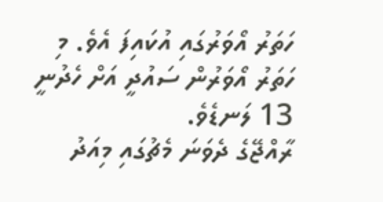ހަތަރު އޯވަރުގައި އުކައިފަ އެވެ. މި ހަތަރު އޯވަރުން ސައުދީ އަށް ހެދުނީ 13 ލަނޑެވެ.
ރާއްޖޭގެ ދެވަނަ މެޗުގައި މިއަދު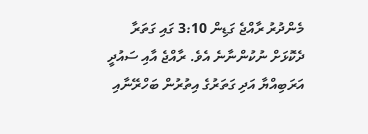މެންދުރު ރާއްޖެ ގަޑިން 3:10 ގައި ގަތަރާ ދެކޮޅަށް ނުކުންނާނެ އެވެ. ރާއްޖެ އާއި ސައުދީ އަރަބިއްޔާ އަދި ގަތަރުގެ އިތުރުން ބަހްރޭނާއި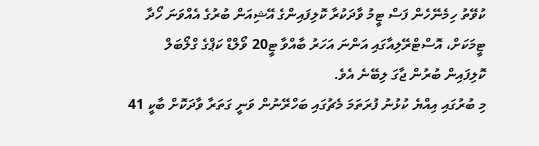ކުވޭތު ހިމެނޭހެން ފަސް ޓީމު ވާދަކުރާ ކޮލިފައިންގެ އޭޝިއަން ބުރުގެ އެއްވަނަ ހޯދާ ޓީމަކަށް، އޮސްޓްރޭލިއާގައި އަންނަ އަހަރު ބާއްވާ ޓީ20 ވޯލްޑް ކަޕްގެ ގްލޯބަލް ކޮލިފައިން ބުރުން ޖާގަ ލިބޭނެ އެވެ.
މި ބުރުގައި އިއްޔެ ކުޅުނު ފުރަތަމަ މެޗުގައި ބަހްރޭނުން ވަނީ ގަތަރާ ވާދަކޮށް ބާކީ 41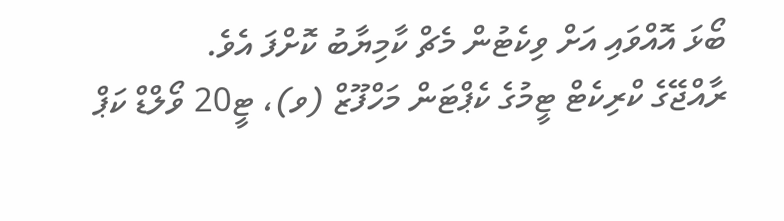ބޯޅަ އޮއްވައި އަށް ވިކެޓުން މެޗް ކާމިޔާބު ކޮށްފަ އެވެ.
ރާއްޖޭގެ ކްރިކެޓް ޓީމުގެ ކެޕްޓަން މަހްފޫޒް (ވ)، ޓީ20 ވޯލްޑް ކަޕް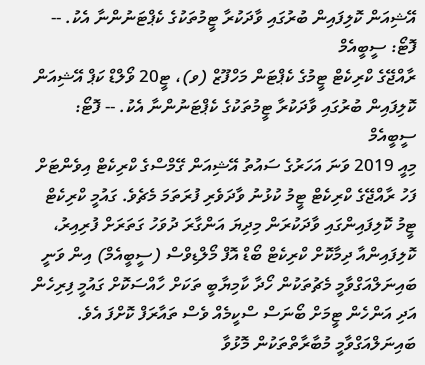އޭޝިއަން ކޮލިފައިން ބުރުގައި ވާދަކުރާ ޓީމުތަކުގެ ކެޕްޓަނުންނާ އެކު. -- ފޮޓޯ: ސީބީއެމް
ރާއްޖޭގެ ކްރިކެޓް ޓީމުގެ ކެޕްޓަން މަހްފޫޒް (ވ)، ޓީ20 ވޯލްޑް ކަޕް އޭޝިއަން ކޮލިފައިން ބުރުގައި ވާދަކުރާ ޓީމުތަކުގެ ކެޕްޓަނުންނާ އެކު. -- ފޮޓޯ: ސީބީއެމް
މިއީ 2019 ވަނަ އަހަރުގެ ސައުތު އޭޝިއަން ގޭމްސްގެ ކްރިކެޓް އިވެންޓަށް ފަހު ރާއްޖޭގެ ކްރިކެޓް ޓީމު ކުޅުނު ވާދަވެރި ފުރަތަމަ މެޗެވެ. ގައުމީ ކްރިކެޓް ޓީމު ކޮލިފައިންގައި ވާދަކުރަން މިދިޔަ އަންގާރަ ދުވަހު ގަތަރަށް ފުރިއިރު، ކޮލިފައިންއާ ދިމާކޮށް ކްރިކެޓް ބޯޑް އޮފް މޯލްޑިވްސް (ސީބީއެމް) އިން ވަނީ ބައިނަލްއަގްވާމީ މެޗުތަކުން ހޯދާ ކާމިޔާބީ ތަކަށް ހާއްސަކޮށް ގައުމީ ފިރިހެން އަދި އަންހެން ޓީމަށް ބޯނަސް ސްކީމެއް ވެސް ތައާރަފް ކޮށްފަ އެވެ.
ބައިނަލްއަގްވާމީ މުބާރާތްތަކުން މޮޅުވާ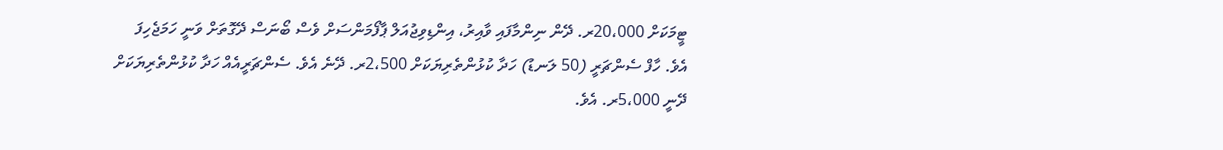ޓީމަކަށް 20،000ރ. ދޭން ނިންމާފައި ވާއިރު، އިންޑިވިޖުއަލް ޕާފޯމަންސަށް ވެސް ބޯނަސް ދޭގޮތަށް ވަނީ ހަމަޖެހިފަ އެވެ. ހާފް ސެންޗަރީ (50 ލަނޑު) ހަދާ ކުޅުންތެރިޔަކަށް 2،500ރ. ދޭނެ އެވެ. ސެންޗަރީއެއް ހަދާ ކުޅުންތެރިޔަކަށް ދޭނީ 5،000ރ. އެވެ.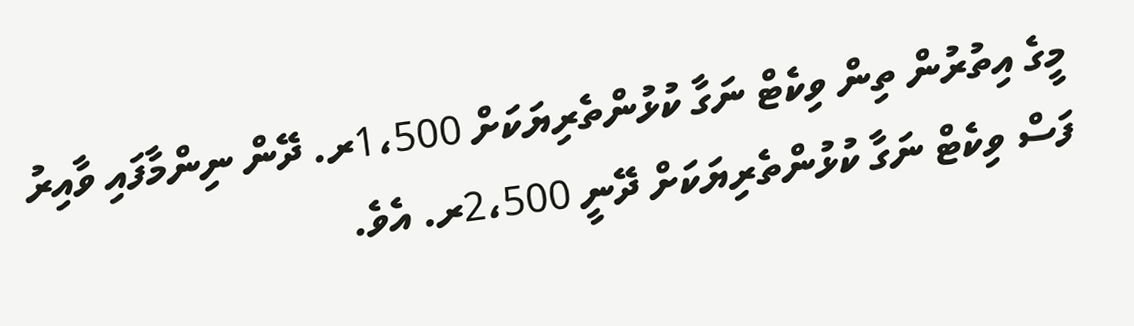މީގެ އިތުރުން ތިން ވިކެޓް ނަގާ ކުޅުންތެރިޔަކަށް 1،500ރ. ދޭން ނިންމާފައި ވާއިރު ފަސް ވިކެޓް ނަގާ ކުޅުންތެރިޔަކަށް ދޭނީ 2،500ރ. އެވެ.